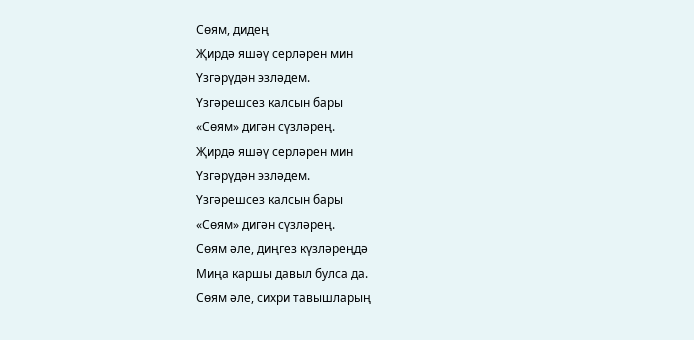Сөям, дидең
Җирдә яшәү серләрен мин
Үзгәрүдән эзләдем.
Үзгәрешсез калсын бары
«Сөям» дигән сүзләрең.
Җирдә яшәү серләрен мин
Үзгәрүдән эзләдем.
Үзгәрешсез калсын бары
«Сөям» дигән сүзләрең.
Сөям әле, диңгез күзләреңдә
Миңа каршы давыл булса да.
Сөям әле, сихри тавышларың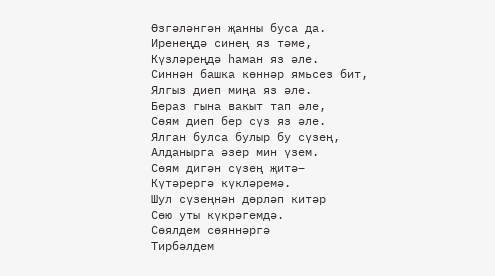Өзгәләнгән җанны буса да.
Иренеңдә синең яз тәме,
Күзләреңдә һаман яз әле.
Синнән башка көннәр ямьсез бит,
Ялгыз диеп миңа яз әле.
Бераз гына вакыт тап әле,
Сөям диеп бер сүз яз әле.
Ялган булса булыр бу сүзең,
Алданырга әзер мин үзем.
Сөям дигән сүзең җитә–
Күтәрергә күкләремә.
Шул сүзеңнән дөрләп китәр
Сөю уты күкрәгемдә.
Сөялдем сөяннәргә
Тирбәлдем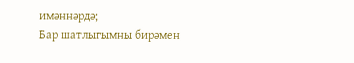имәннәрдә;
Бар шатлыгымны бирәмен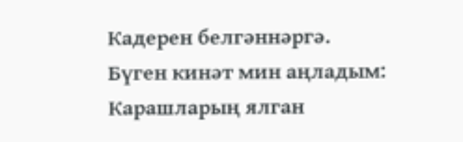Кадерен белгәннәргә.
Бүген кинәт мин аңладым:
Карашларың ялган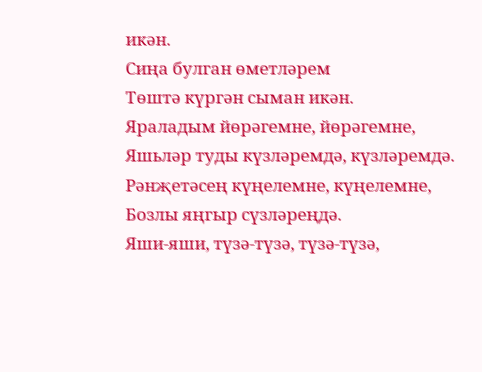икән.
Сиңа булган өметләрем
Төштә күргән сыман икән.
Яраладым йөрәгемне, йөрәгемне,
Яшьләр туды күзләремдә, күзләремдә.
Рәнҗетәсең күңелемне, күңелемне,
Бозлы яңгыр сүзләреңдә.
Яши-яши, түзә-түзә, түзә-түзә,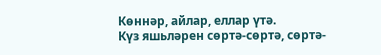Көннәр, айлар, еллар үтә.
Күз яшьләрен сөртә-сөртә, сөртә-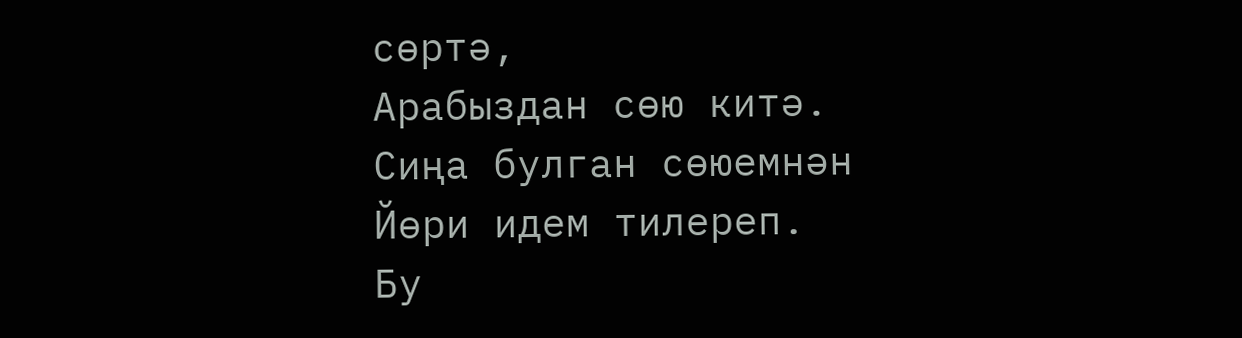сөртә,
Арабыздан сөю китә.
Сиңа булган сөюемнән
Йөри идем тилереп.
Бу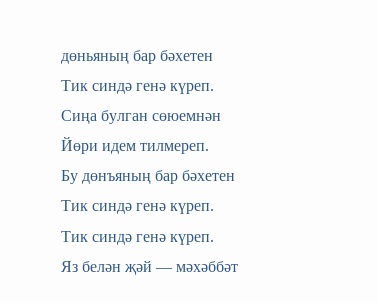дөньяның бар бәхетен
Тик синдә генә күреп.
Сиңа булган сөюемнән
Йөри идем тилмереп.
Бу дөнъяның бар бәхетен
Тик синдә генә күреп.
Тик синдә генә күреп.
Яз белән җәй — мәхәббәт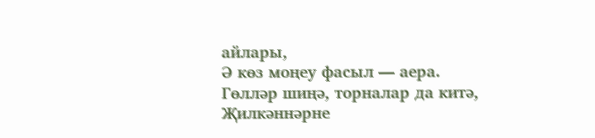айлары,
Ә көз моңеу фасыл — аера.
Гөлләр шиңә, торналар да китә,
Җилкәннәрне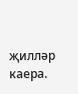җилләр каера.